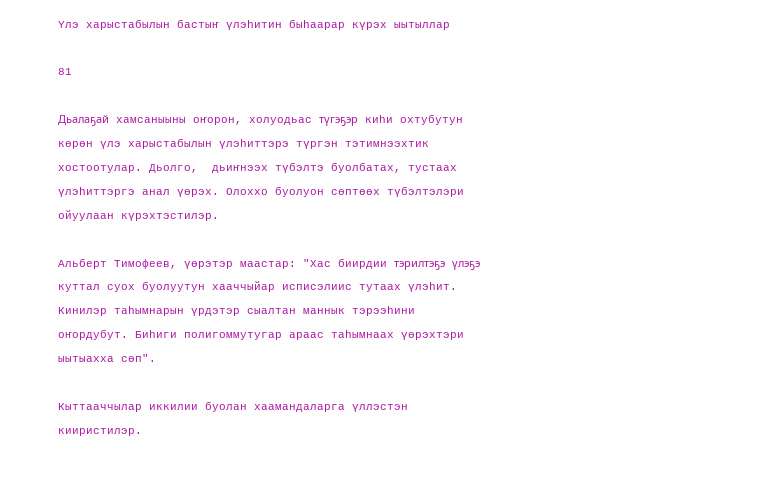Үлэ харыстабылын бастыҥ үлэһитин быһаарар күрэх ыытыллар

81

Дьалаҕай хамсаныыны оҥорон, холуодьас түгэҕэр киһи охтубутун көрөн үлэ харыстабылын үлэһиттэрэ түргэн тэтимнээхтик хостоотулар. Дьолго,  дьиҥнээх түбэлтэ буолбатах, тустаах үлэһиттэргэ анал үөрэх. Олоххо буолуон сөптөөх түбэлтэлэри ойуулаан күрэхтэстилэр.

Альберт Тимофеев, үөрэтэр маастар: "Хас биирдии тэрилтэҕэ үлэҕэ куттал суох буолуутун хааччыйар исписэлиис тутаах үлэһит. Кинилэр таһымнарын үрдэтэр сыалтан маннык тэрээһини оҥордубут. Биһиги полигоммутугар араас таһымнаах үөрэхтэри ыытыахха сөп".

Кыттааччылар иккилии буолан хаамандаларга үллэстэн кииристилэр.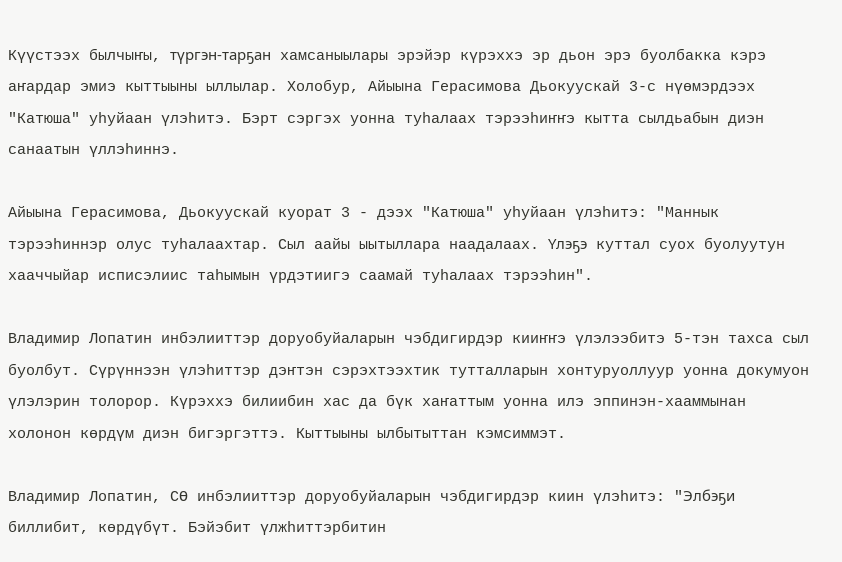Күүстээх былчыҥы, түргэн-тарҕан хамсаныылары эрэйэр күрэххэ эр дьон эрэ буолбакка кэрэ аҥардар эмиэ кыттыыны ыллылар. Холобур, Айыына Герасимова Дьокуускай 3-с нүөмэрдээх "Катюша" уһуйаан үлэһитэ. Бэрт сэргэх уонна туһалаах тэрээһиҥҥэ кытта сылдьабын диэн санаатын үллэһиннэ.

Айыына Герасимова, Дьокуускай куорат 3 - дээх "Катюша" уһуйаан үлэһитэ: "Маннык тэрээһиннэр олус туһалаахтар. Сыл аайы ыытыллара наадалаах. Үлэҕэ куттал суох буолуутун хааччыйар исписэлиис таһымын үрдэтиигэ саамай туһалаах тэрээһин".

Владимир Лопатин инбэлииттэр доруобуйаларын чэбдигирдэр кииҥҥэ үлэлээбитэ 5-тэн тахса сыл буолбут. Сүрүннээн үлэһиттэр дэҥтэн сэрэхтээхтик тутталларын хонтуруоллуур уонна докумуон үлэлэрин толорор. Күрэххэ билиибин хас да бүк хаҥаттым уонна илэ эппинэн-хааммынан холонон көрдүм диэн бигэргэттэ. Кыттыыны ылбытыттан кэмсиммэт.

Владимир Лопатин, СӨ инбэлииттэр доруобуйаларын чэбдигирдэр киин үлэһитэ: "Элбэҕи биллибит, көрдүбүт. Бэйэбит үлжһиттэрбитин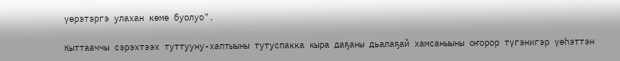үөрэтэргэ улахан көмө буолуо".

Кыттааччы сэрэхтээх туттууну-хаптыыны тутуспакка кыра даҕаны дьалаҕай хамсаныыны оҥорор түгэнигэр үөһэттэн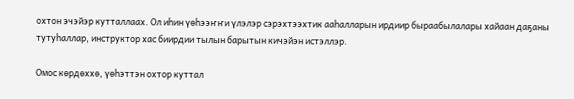охтон эчэйэр кутталлаах. Ол иһин үөһээҥҥи үлэлэр сэрэхтээхтик ааһалларын ирдиир быраабылалары хайаан даҕаны тутуһаллар, инструктор хас биирдии тылын барытын кичэйэн истэллэр.

Омос көрдөххө, үөһэттэн охтор куттал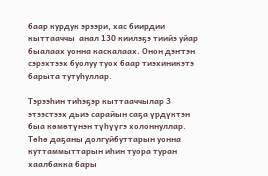баар курдук эрээри, хас биирдии кыттааччы  анал 130 киилэҕэ тиийэ уйар быалаах уонна каскалаах. Онон дэҥтэн сэрэхтээх буолуу туох баар тиэхиникэтэ барыта тутуһуллар.

Тэрээһин тиһэҕэр кыттааччылар 3 этээстээх дьиэ сарайын саҕа үрдүктэн быа көмөтүнэн түһүүгэ холоннуллар. Төһө даҕаны долгуйбуттарын уонна куттаммыттарын иһин туора туран хаалбакка бары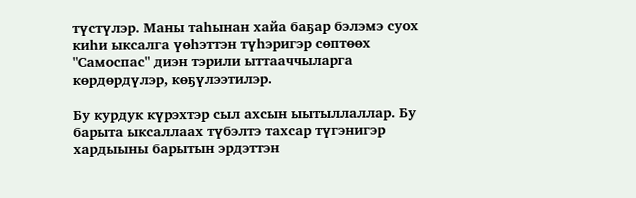түстүлэр. Маны таһынан хайа баҕар бэлэмэ суох киһи ыксалга үөһэттэн түһэригэр сөптөөх "Самоспас" диэн тэрили ыттааччыларга көрдөрдүлэр, көҕүлээтилэр.

Бу курдук күрэхтэр сыл ахсын ыытыллаллар. Бу барыта ыксаллаах түбэлтэ тахсар түгэнигэр хардыыны барытын эрдэттэн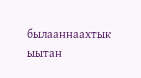былааннаахтык ыытан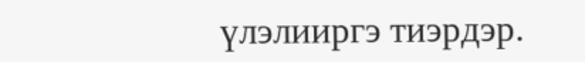үлэлииргэ тиэрдэр.